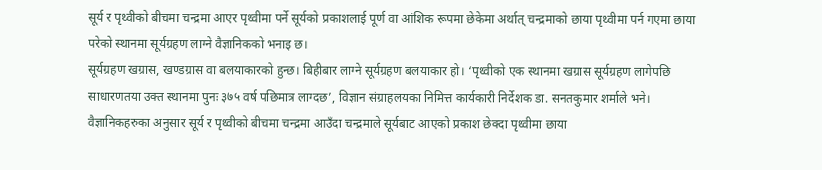सूर्य र पृथ्वीको बीचमा चन्द्रमा आएर पृथ्वीमा पर्ने सूर्यको प्रकाशलाई पूर्ण वा आंशिक रूपमा छेकेमा अर्थात् चन्द्रमाको छाया पृथ्वीमा पर्न गएमा छाया परेको स्थानमा सूर्यग्रहण लाग्ने वैज्ञानिकको भनाइ छ।
सूर्यग्रहण खग्रास, खण्डग्रास वा बलयाकारको हुन्छ। बिहीबार लाग्ने सूर्यग्रहण बलयाकार हो। ‘पृथ्वीको एक स्थानमा खग्रास सूर्यग्रहण लागेपछि साधारणतया उक्त स्थानमा पुनः ३७५ वर्ष पछिमात्र लाग्दछ’, विज्ञान संग्राहलयका निमित्त कार्यकारी निर्देशक डा. सनतकुमार शर्माले भने।
वैज्ञानिकहरुका अनुसार सूर्य र पृथ्वीको बीचमा चन्द्रमा आउँदा चन्द्रमाले सूर्यबाट आएको प्रकाश छेक्दा पृथ्वीमा छाया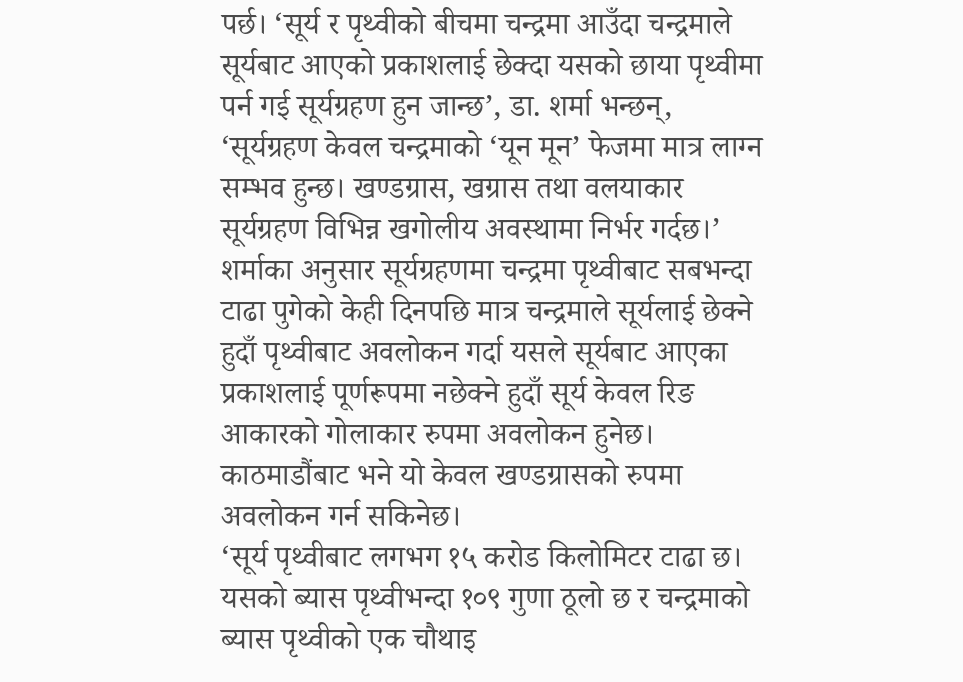पर्छ। ‘सूर्य र पृथ्वीको बीचमा चन्द्रमा आउँदा चन्द्रमाले सूर्यबाट आएको प्रकाशलाई छेक्दा यसको छाया पृथ्वीमा पर्न गई सूर्यग्रहण हुन जान्छ’, डा. शर्मा भन्छन्, ‘सूर्यग्रहण केवल चन्द्रमाको ‘यून मून’ फेजमा मात्र लाग्न सम्भव हुन्छ। खण्डग्रास, खग्रास तथा वलयाकार सूर्यग्रहण विभिन्न खगोलीय अवस्थामा निर्भर गर्दछ।’
शर्माका अनुसार सूर्यग्रहणमा चन्द्रमा पृथ्वीबाट सबभन्दा टाढा पुगेको केही दिनपछि मात्र चन्द्रमाले सूर्यलाई छेक्ने हुदाँ पृथ्वीबाट अवलोकन गर्दा यसले सूर्यबाट आएका प्रकाशलाई पूर्णरूपमा नछेक्ने हुदाँ सूर्य केवल रिङ आकारको गोलाकार रुपमा अवलोकन हुनेछ। काठमाडौंबाट भने यो केवल खण्डग्रासको रुपमा अवलोकन गर्न सकिनेछ।
‘सूर्य पृथ्वीबाट लगभग १५ करोड किलोमिटर टाढा छ। यसको ब्यास पृथ्वीभन्दा १०९ गुणा ठूलो छ र चन्द्रमाको ब्यास पृथ्वीको एक चौथाइ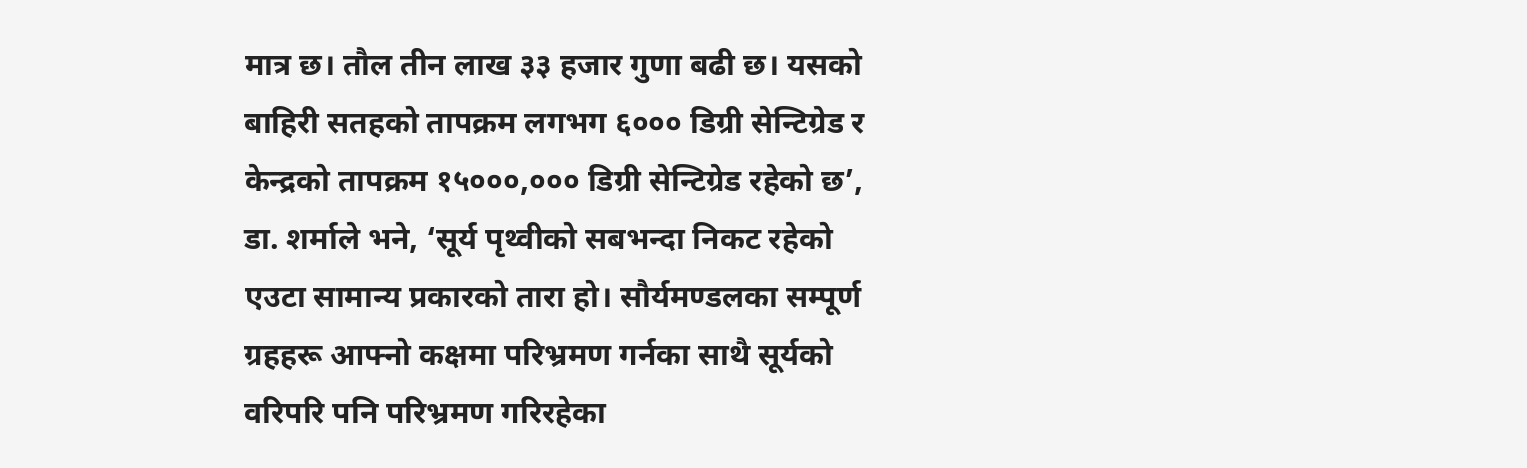मात्र छ। तौल तीन लाख ३३ हजार गुणा बढी छ। यसको बाहिरी सतहको तापक्रम लगभग ६००० डिग्री सेन्टिग्रेड र केन्द्रको तापक्रम १५०००,००० डिग्री सेन्टिग्रेड रहेको छ’, डा. शर्माले भने, ‘सूर्य पृथ्वीको सबभन्दा निकट रहेको एउटा सामान्य प्रकारको तारा हो। सौर्यमण्डलका सम्पूर्ण ग्रहहरू आफ्नो कक्षमा परिभ्रमण गर्नका साथै सूर्यको वरिपरि पनि परिभ्रमण गरिरहेका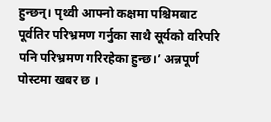हुन्छन्। पृथ्वी आफ्नो कक्षमा पश्चिमबाट पूर्वतिर परिभ्रमण गर्नुका साथै सूर्यको वरिपरि पनि परिभ्रमण गरिरहेका हुन्छ।’ अन्नपूर्ण पोस्टमा खबर छ ।